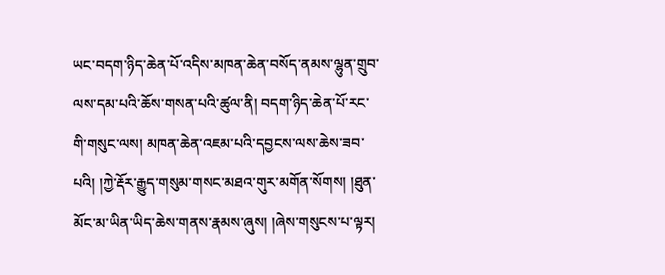ཡང་བདག་ཉིད་ཆེན་པོ་འདིས་མཁན་ཆེན་བསོད་ནམས་ལྷུན་གྲུབ་ལས་དམ་པའི་ཆོས་གསན་པའི་ཚུལ་ནི། བདག་ཉིད་ཆེན་པོ་རང་གི་གསུང་ལས། མཁན་ཆེན་འཇམ་པའི་དབྱངས་ལས་ཆེས་ཟབ་པའི། །ཀྱེ་རྡོར་རྒྱུད་གསུམ་གསང་མཐའ་གུར་མགོན་སོགས། །ཐུན་མོང་མ་ཡིན་ཡིད་ཆེས་གནས་རྣམས་ཞུས། །ཞེས་གསུངས་པ་ལྟར།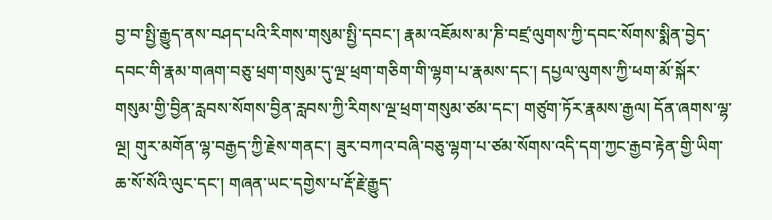བྱ་བ་སྤྱི་རྒྱུད་ནས་བཤད་པའི་རིགས་གསུམ་སྤྱི་དབང་། རྣམ་འཇོམས་མ་ཎི་བཛྲ་ལུགས་ཀྱི་དབང་སོགས་སྨིན་བྱེད་དབང་གི་རྣམ་གཞག་བཅུ་ཕྲག་གསུམ་དུ་ལྔ་ཕྲག་གཅིག་གི་ལྷག་པ་རྣམས་དང་། དཔྱལ་ལུགས་ཀྱི་ཕག་མོ་སྐོར་གསུམ་གྱི་བྱིན་རླབས་སོགས་བྱིན་རླབས་ཀྱི་རིགས་ལྔ་ཕྲག་གསུམ་ཙམ་དང་། གཙུག་ཏོར་རྣམས་རྒྱལ། དོན་ཞགས་ལྷ་ལྔ། གུར་མགོན་ལྷ་བརྒྱད་ཀྱི་རྗེས་གནང་། ཟུར་བཀའ་བཞི་བཅུ་ལྷག་པ་ཙམ་སོགས་འདི་དག་ཀྱང་རྒྱབ་རྟེན་གྱི་ཡིག་ཆ་སོ་སོའི་ལུང་དང་། གཞན་ཡང་དགྱེས་པ་རྡོ་རྗེ་རྒྱུད་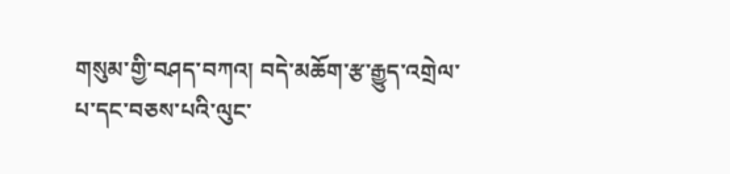གསུམ་གྱི་བཤད་བཀའ། བདེ་མཆོག་རྩ་རྒྱུད་འགྲེལ་པ་དང་བཅས་པའི་ལུང་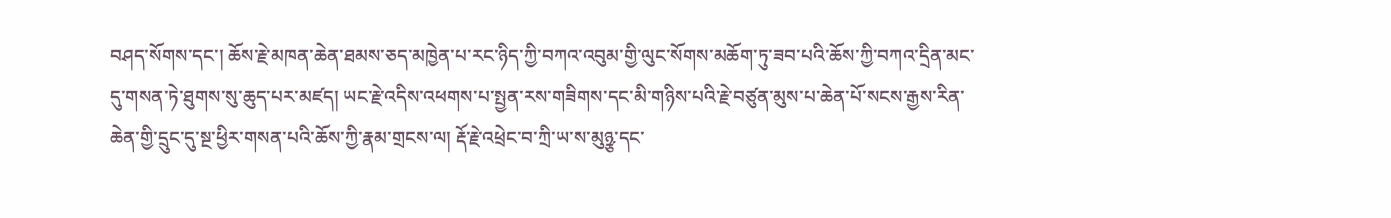བཤད་སོགས་དང་། ཆོས་རྗེ་མཁན་ཆེན་ཐམས་ཅད་མཁྱེན་པ་རང་ཉིད་ཀྱི་བཀའ་འབུམ་གྱི་ལུང་སོགས་མཆོག་ཏུ་ཟབ་པའི་ཆོས་ཀྱི་བཀའ་དྲིན་མང་དུ་གསན་ཏེ་ཐུགས་སུ་ཆུད་པར་མཛད། ཡང་རྗེ་འདིས་འཕགས་པ་སྤྱན་རས་གཟིགས་དང་མི་གཉིས་པའི་རྗེ་བཙུན་མུས་པ་ཆེན་པོ་སངས་རྒྱས་རིན་ཆེན་གྱི་དྲུང་དུ་སྔ་ཕྱིར་གསན་པའི་ཆོས་ཀྱི་རྣམ་གྲངས་ལ། རྡོ་རྗེ་འཕྲེང་བ་ཀྲི་ཡ་ས་མུཉྩ་དང་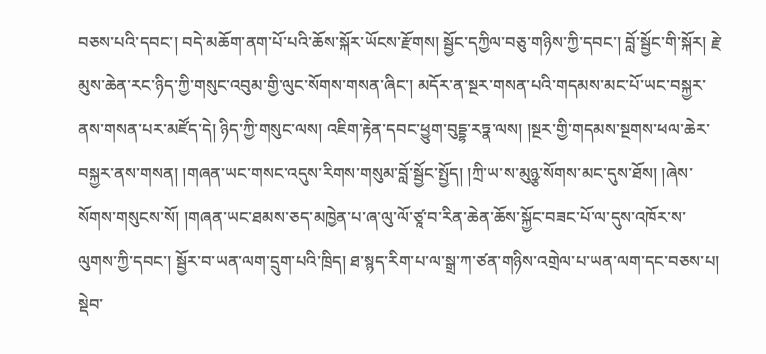བཅས་པའི་དབང་། བདེ་མཆོག་ནག་པོ་པའི་ཆོས་སྐོར་ཡོངས་རྫོགས། སྦྱོང་དཀྱིལ་བཅུ་གཉིས་ཀྱི་དབང་། བློ་སྦྱོང་གི་སྐོར། རྗེ་མུས་ཆེན་རང་ཉིད་ཀྱི་གསུང་འབུམ་གྱི་ལུང་སོགས་གསན་ཞིང་། མདོར་ན་སྔར་གསན་པའི་གདམས་མང་པོ་ཡང་བསྐྱར་ནས་གསན་པར་མཛོད་དེ། ཉིད་ཀྱི་གསུང་ལས། འཇིག་རྟེན་དབང་ཕྱུག་བུདྡྷ་རཏྣ་ལས། །སྔར་གྱི་གདམས་སྔགས་ཕལ་ཆེར་བསྐྱར་ནས་གསན། །གཞན་ཡང་གསང་འདུས་རིགས་གསུམ་བློ་སྦྱོང་སྤྱོད། །ཀྲི་ཡ་ས་མུཉྩ་སོགས་མང་དུས་ཐོས། །ཞེས་སོགས་གསུངས་སོ། །གཞན་ཡང་ཐམས་ཅད་མཁྱེན་པ་ཞ་ལུ་ལོ་ཙཱ་བ་རིན་ཆེན་ཆོས་སྐྱོང་བཟང་པོ་ལ་དུས་འཁོར་ས་ལུགས་ཀྱི་དབང་། སྦྱོར་བ་ཡན་ལག་དྲུག་པའི་ཁྲིད། ཐ་སྙད་རིག་པ་ལ་སྒྲ་ཀ་ཙན་གཉིས་འགྲེལ་པ་ཡན་ལག་དང་བཅས་པ། སྡེབ་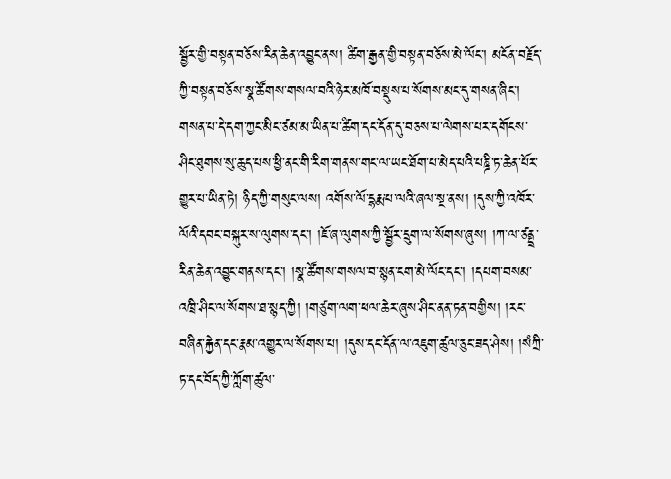སྦྱོར་གྱི་བསྟན་བཅོས་རིན་ཆེན་འབྱུང་ནས། ཚིག་རྒྱན་གྱི་བསྟན་བཅོས་མེ་ལོང་། མངོན་བརྗོད་ཀྱི་བསྟན་བཅོས་སྣ་ཚོགས་གསལ་བའི་ཉེར་མཁོ་བསྡུས་པ་སོགས་མང་དུ་གསན་ཞིང་། གསན་པ་དེ་དག་ཀྱང་མིང་ཙམ་མ་ཡིན་པ་ཚིག་དང་དོན་དུ་བཅས་པ་ལེགས་པར་དགོངས་ཤིང་ཐུགས་སུ་ཆུད་པས་ཕྱི་ནང་གི་རིག་གནས་གང་ལ་ཡང་ཐོག་པ་མེད་པའི་པཎྜི་ཏ་ཆེན་པོར་གྱུར་པ་ཡིན་ཏེ། ཉིད་ཀྱི་གསུང་ལས། འགོས་ལོ་དྷརྨ་པ་ལའི་ཞལ་སྔ་ནས། །དུས་ཀྱི་འཁོར་ལོའི་དབང་བསྐུར་ས་ལུགས་དང་། །ཇོ་ཞ་ལུགས་ཀྱི་སྦྱོར་དྲུག་ལ་སོགས་ཞུས། །ཀ་ལ་ཙནྡྲ་རིན་ཆེན་འབྱུང་གནས་དང་། །སྣ་ཚོགས་གསལ་བ་སྙན་ངག་མེ་ལོང་དང་། །དཔག་བསམ་འཁྲི་ཤིང་ལ་སོགས་ཐ་སྙད་ཀྱི། །གཙུག་ལག་ཕལ་ཆེར་ཞུས་ཤིང་ནན་ཏན་བགྱིས། །རང་བཞིན་རྐྱེན་དང་རྣམ་འགྱུར་ལ་སོགས་པ། །དུས་དང་དོན་ལ་འཇུག་ཚུལ་ཅུང་ཟད་ཤེས། །སཾཀྲི་ཏ་དང་བོད་ཀྱི་ཀློག་ཚུལ་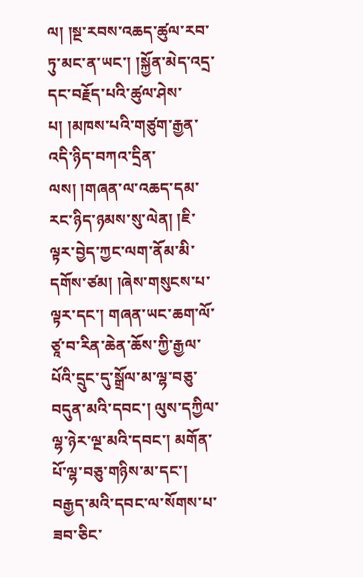ལ། །སྔ་རབས་འཆད་ཚུལ་རབ་ཏུ་མང་ན་ཡང་། །སྐྱོན་མེད་འདྲ་དང་བརྗོད་པའི་ཚུལ་ཤེས་པ། །མཁས་པའི་གཙུག་རྒྱན་འདི་ཉིད་བཀའ་དྲིན་ལས། །གཞན་ལ་འཆད་དམ་རང་ཉིད་ཉམས་སུ་ལེན། །ཇི་ལྟར་བྱེད་ཀྱང་ལག་ནོམ་མི་དགོས་ཙམ། །ཞེས་གསུངས་པ་ལྟར་དང་། གཞན་ཡང་ཆག་ལོ་ཙཱ་བ་རིན་ཆེན་ཆོས་ཀྱི་རྒྱལ་པོའི་དྲུང་དུ་སྒྲོལ་མ་ལྷ་བཅུ་བདུན་མའི་དབང་། ལུས་དཀྱིལ་ལྷ་ཉེར་ལྔ་མའི་དབང་། མགོན་པོ་ལྷ་བཅུ་གཉིས་མ་དང་། བརྒྱད་མའི་དབང་ལ་སོགས་པ་ཟབ་ཅིང་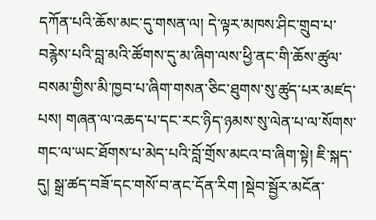དཀོན་པའི་ཆོས་མང་དུ་གསན་ལ། དེ་ལྟར་མཁས་ཤིང་གྲུབ་པ་བརྙེས་པའི་བླ་མའི་ཚོགས་དུ་མ་ཞིག་ལས་ཕྱི་ནང་གི་ཆོས་ཚུལ་བསམ་གྱིས་མི་ཁྱབ་པ་ཞིག་གསན་ཅིང་ཐུགས་སུ་ཚུད་པར་མཛད་པས། གཞན་ལ་འཆད་པ་དང་རང་ཉིད་ཉམས་སུ་ལེན་པ་ལ་སོགས་གང་ལ་ཡང་ཐོགས་པ་མེད་པའི་བློ་གྲོས་མངའ་བ་ཞིག་སྟེ། ཇི་སྐད་དུ། སྒྲ་ཚད་བཟོ་དང་གསོ་བ་ནང་དོན་རིག །སྡེབ་སྦྱོར་མངོན་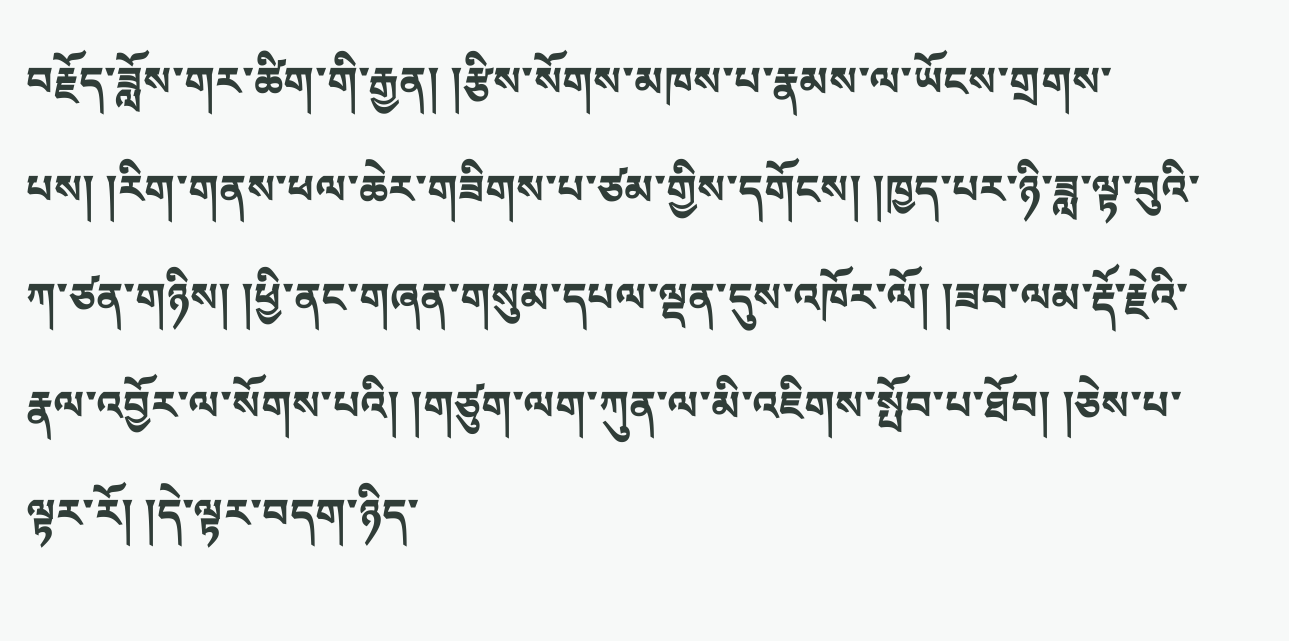བརྗོད་ཟློས་གར་ཚིག་གི་རྒྱན། །རྩིས་སོགས་མཁས་པ་རྣམས་ལ་ཡོངས་གྲགས་པས། །རིག་གནས་ཕལ་ཆེར་གཟིགས་པ་ཙམ་གྱིས་དགོངས། །ཁྱད་པར་ཉི་ཟླ་ལྟ་བུའི་ཀ་ཙན་གཉིས། །ཕྱི་ནང་གཞན་གསུམ་དཔལ་ལྡན་དུས་འཁོར་ལོ། །ཟབ་ལམ་རྡོ་རྗེའི་རྣལ་འབྱོར་ལ་སོགས་པའི། །གཙུག་ལག་ཀུན་ལ་མི་འཇིགས་སྤོབ་པ་ཐོབ། །ཅེས་པ་ལྟར་རོ། །དེ་ལྟར་བདག་ཉིད་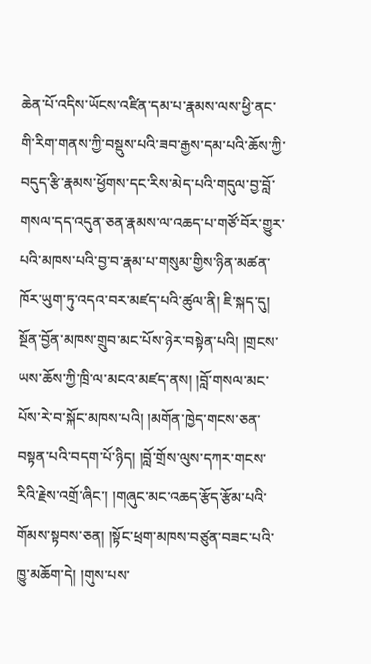ཆེན་པོ་འདིས་ཡོངས་འཛིན་དམ་པ་རྣམས་ལས་ཕྱི་ནང་གི་རིག་གནས་ཀྱི་བསྡུས་པའི་ཟབ་རྒྱས་དམ་པའི་ཆོས་ཀྱི་བདུད་རྩི་རྣམས་ཕྱོགས་དང་རིས་མེད་པའི་གདུལ་བྱ་བློ་གསལ་དད་འདུན་ཅན་རྣམས་ལ་འཆད་པ་གཙོ་བོར་གྱུར་པའི་མཁས་པའི་བྱ་བ་རྣམ་པ་གསུམ་གྱིས་ཉིན་མཚན་ཁོར་ཡུག་ཏུ་འདའ་བར་མཛད་པའི་ཚུལ་ནི། ཇི་སྐད་དུ། སྔོན་བྱོན་མཁས་གྲུབ་མང་པོས་ཉེར་བསྟེན་པའི། །གྲངས་ཡས་ཆོས་ཀྱི་ཁྲི་ལ་མངའ་མཛད་ནས། །བློ་གསལ་མང་པོས་རེ་བ་སྐོང་མཁས་པའི། །མགོན་ཁྱེད་གངས་ཅན་བསྟན་པའི་བདག་པོ་ཉིད། །བློ་གྲོས་ལུས་དཀར་གངས་རིའི་རྗེས་འགྲོ་ཞིང་། །གཞུང་མང་འཆད་རྩོད་རྩོམ་པའི་གོམས་སྟབས་ཅན། །སྟོང་ཕྲག་མཁས་བཙུན་བཟང་པའི་ཁྱུ་མཆོག་དེ། །གུས་པས་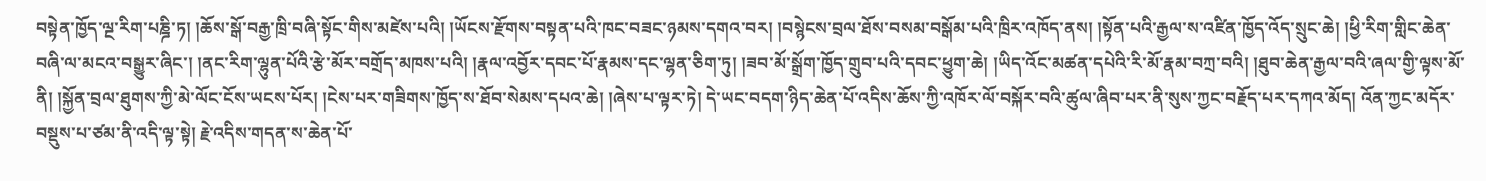བསྟེན་ཁྱོད་ལྔ་རིག་པཎྜི་ཏ། །ཆོས་སྒོ་བརྒྱ་ཁྲི་བཞི་སྟོང་གིས་མཛེས་པའི། །ཡོངས་རྫོགས་བསྟན་པའི་ཁང་བཟང་ཉམས་དགའ་བར། །བསྙེངས་བྲལ་ཐོས་བསམ་བསྒོམ་པའི་ཁྲིར་འཁོད་ནས། །སྟོན་པའི་རྒྱལ་ས་འཛིན་ཁྱོད་འོད་སྲུང་ཆེ། །ཕྱི་རིག་གླིང་ཆེན་བཞི་ལ་མངའ་བསྒྱུར་ཞིང་། །ནང་རིག་ལྷུན་པོའི་རྩེ་མོར་བགྲོད་མཁས་པའི། །རྣལ་འབྱོར་དབང་པོ་རྣམས་དང་ལྷན་ཅིག་ཏུ། །ཟབ་མོ་སྒྲོག་ཁྱོད་གྲུབ་པའི་དབང་ཕྱུག་ཆེ། །ཡིད་འོང་མཚན་དཔེའི་རི་མོ་རྣམ་བཀྲ་བའི། །ཐུབ་ཆེན་རྒྱལ་བའི་ཞལ་གྱི་ལྟས་མོ་ནི། །སྐྱོན་བྲལ་ཐུགས་ཀྱི་མེ་ལོང་ངོས་ཡངས་པོར། །ངེས་པར་གཟིགས་ཁྱོད་ས་ཐོབ་སེམས་དཔའ་ཆེ། །ཞེས་པ་ལྟར་ཏེ། དེ་ཡང་བདག་ཉིད་ཆེན་པོ་འདིས་ཆོས་ཀྱི་འཁོར་ལོ་བསྐོར་བའི་ཚུལ་ཞིབ་པར་ནི་སུས་ཀྱང་བརྗོད་པར་དཀའ་མོད། འོན་ཀྱང་མདོར་བསྡུས་པ་ཙམ་ནི་འདི་ལྟ་སྟེ། རྗེ་འདིས་གདན་ས་ཆེན་པོ་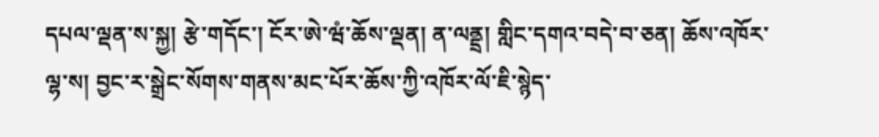དཔལ་ལྡན་ས་སྐྱ། རྩེ་གདོང་། ངོར་ཨེ་ཝཾ་ཆོས་ལྡན། ན་ལནྡྲ། གླིང་དགའ་བདེ་བ་ཅན། ཆོས་འཁོར་ལྷ་ས། བྱང་ར་སྒྲེང་སོགས་གནས་མང་པོར་ཆོས་ཀྱི་འཁོར་ལོ་ཇི་སྙེད་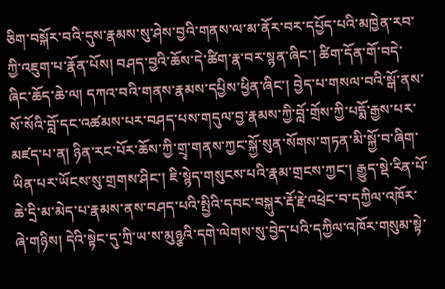ཅིག་བསྐོར་བའི་དུས་རྣམས་སུ་ཤེས་བྱའི་གནས་ལ་མ་ནོར་བར་དཔྱོད་པའི་མཁྱེན་རབ་ཀྱི་འཇུག་པ་རྣོན་པོས། བཤད་བྱའི་ཆོས་དེ་ཚིག་རྣ་བར་སྙན་ཞིང་། ཚིག་དོན་གོ་བདེ་ཞིང་ཆོད་ཆེ་ལ། དཀའ་བའི་གནས་རྣམས་དཔྱིས་ཕྱིན་ཞིང་། བྱེད་པ་གསལ་བའི་སྒོ་ནས་སོ་སོའི་བློ་དང་འཚམས་པར་བཤད་པས་གདུལ་བྱ་རྣམས་ཀྱི་བློ་གྲོས་ཀྱི་པདྨོ་རྒྱས་པར་མཛད་པ་ན། ཉིན་རང་པོར་ཆོས་ཀྱི་གྲྭ་གནས་ཀྱང་སྐྱོ་སུན་སོགས་གཏན་མི་སྐྱོ་བ་ཞིག་ཡིན་པར་ཡོངས་སུ་གྲགས་ཤིང་། ཇི་སྙེད་གསུངས་པའི་རྣམ་གྲངས་ཀྱང་། རྒྱུད་སྡེ་རིན་པོ་ཆེ་དྲི་མ་མེད་པ་རྣམས་ནས་བཤད་པའི་སྤྱིའི་དབང་བསྐུར་རྡོ་རྗེ་འཕྲེང་བ་དཀྱིལ་འཁོར་ཞེ་གཉིས། དེའི་སྟེང་དུ་ཀྲི་ཡ་ས་མུཉྩའི་དགེ་ལེགས་སུ་བྱེད་པའི་དཀྱིལ་འཁོར་གསུམ་སྟེ་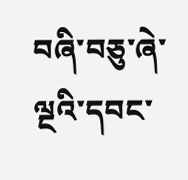བཞི་བཅུ་ཞེ་ལྔའི་དབང་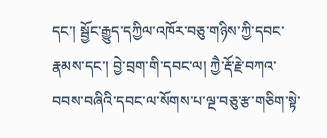དང་། སྦྱོང་རྒྱུད་དཀྱིལ་འཁོར་བཅུ་གཉིས་ཀྱི་དབང་རྣམས་དང་། བྱེ་བྲག་གི་དབང་ལ། ཀྱཻ་རྡོ་རྗེ་བཀའ་བབས་བཞིའི་དབང་ལ་སོགས་པ་ལྔ་བཅུ་རྩ་གཅིག་སྟེ་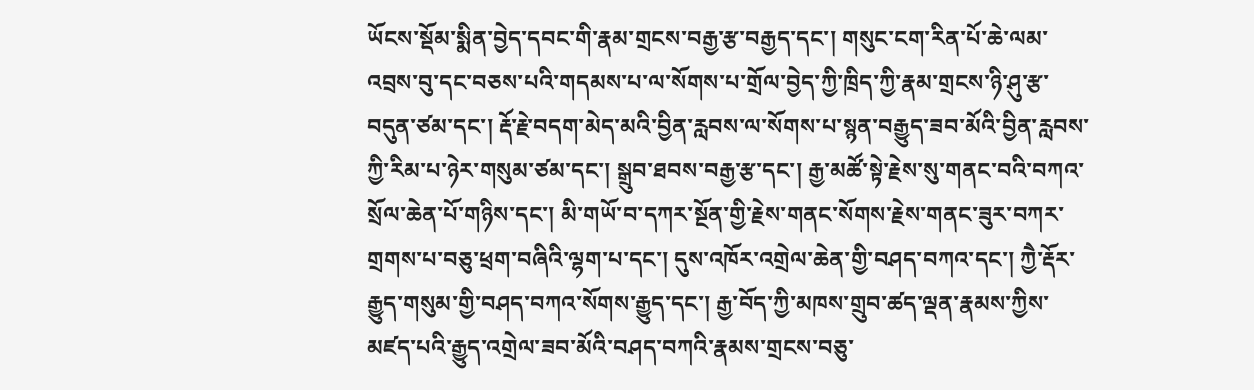ཡོངས་སྡོམ་སྨིན་བྱེད་དབང་གི་རྣམ་གྲངས་བརྒྱ་རྩ་བརྒྱད་དང་། གསུང་ངག་རིན་པོ་ཆེ་ལམ་འབྲས་བུ་དང་བཅས་པའི་གདམས་པ་ལ་སོགས་པ་གྲོལ་བྱེད་ཀྱི་ཁྲིད་ཀྱི་རྣམ་གྲངས་ཉི་ཤུ་རྩ་བདུན་ཙམ་དང་། རྡོ་རྗེ་བདག་མེད་མའི་བྱིན་རླབས་ལ་སོགས་པ་སྙན་བརྒྱུད་ཟབ་མོའི་བྱིན་རླབས་ཀྱི་རིམ་པ་ཉེར་གསུམ་ཙམ་དང་། སྒྲུབ་ཐབས་བརྒྱ་རྩ་དང་། རྒྱ་མཚོ་སྟེ་རྗེས་སུ་གནང་བའི་བཀའ་སྲོལ་ཆེན་པོ་གཉིས་དང་། མི་གཡོ་བ་དཀར་སྔོན་གྱི་རྗེས་གནང་སོགས་རྗེས་གནང་ཟུར་བཀར་གྲགས་པ་བཅུ་ཕྲག་བཞིའི་ལྷག་པ་དང་། དུས་འཁོར་འགྲེལ་ཆེན་གྱི་བཤད་བཀའ་དང་། ཀྱཻ་རྡོར་རྒྱུད་གསུམ་གྱི་བཤད་བཀའ་སོགས་རྒྱུད་དང་། རྒྱ་བོད་ཀྱི་མཁས་གྲུབ་ཚད་ལྡན་རྣམས་ཀྱིས་མཛད་པའི་རྒྱུད་འགྲེལ་ཟབ་མོའི་བཤད་བཀའི་རྣམས་གྲངས་བཅུ་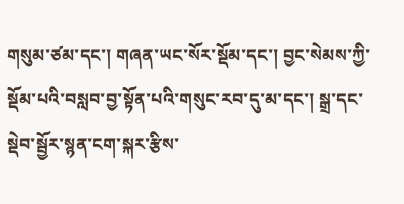གསུམ་ཙམ་དང་། གཞན་ཡང་སོར་སྡོམ་དང་། བྱང་སེམས་ཀྱི་སྡོམ་པའི་བསླབ་བྱ་སྟོན་པའི་གསུང་རབ་དུ་མ་དང་། སྒྲ་དང་སྡེབ་སྦྱོར་སྙན་ངག་སྐར་རྩིས་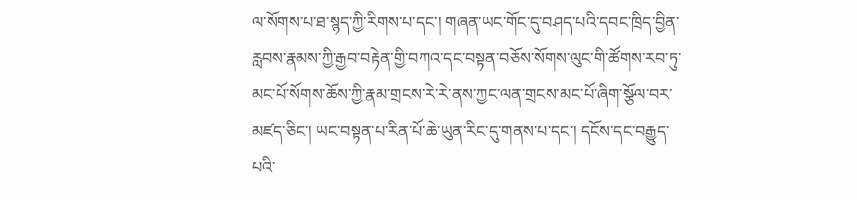ལ་སོགས་པ་ཐ་སྙད་ཀྱི་རིགས་པ་དང་། གཞན་ཡང་གོང་དུ་བཤད་པའི་དབང་ཁྲིད་བྱིན་རླབས་རྣམས་ཀྱི་རྒྱབ་བརྟེན་གྱི་བཀའ་དང་བསྟན་བཅོས་སོགས་ལུང་གི་ཚོགས་རབ་ཏུ་མང་པོ་སོགས་ཆོས་ཀྱི་རྣམ་གྲངས་རེ་རེ་ནས་ཀྱང་ལན་གྲངས་མང་པོ་ཞིག་སྩོལ་བར་མཛད་ཅིང་། ཡང་བསྟན་པ་རིན་པོ་ཆེ་ཡུན་རིང་དུ་གནས་པ་དང་། དངོས་དང་བརྒྱུད་པའི་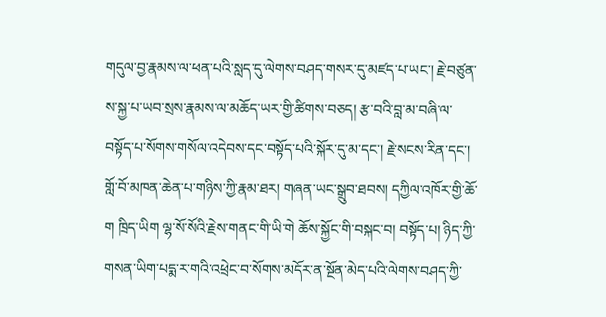གདུལ་བྱ་རྣམས་ལ་ཕན་པའི་སླད་དུ་ལེགས་བཤད་གསར་དུ་མཛད་པ་ཡང་། རྗེ་བཙུན་ས་སྐྱ་པ་ཡབ་སྲས་རྣམས་ལ་མཆོད་ཡར་གྱི་ཚིགས་བཅད། རྩ་བའི་བླ་མ་བཞི་ལ་བསྟོད་པ་སོགས་གསོལ་འདེབས་དང་བསྟོད་པའི་སྐོར་དུ་མ་དང་། རྗེ་སངས་རིན་དང་། གློ་བོ་མཁན་ཆེན་པ་གཉིས་ཀྱི་རྣམ་ཐར། གཞན་ཡང་སྒྲུབ་ཐབས། དཀྱིལ་འཁོར་གྱི་ཆོ་ག ཁྲིད་ཡིག ལྷ་སོ་སོའི་རྗེས་གནང་གི་ཡི་གེ ཆོས་སྐྱོང་གི་བསྐང་བ། བསྟོད་པ། ཉིད་ཀྱི་གསན་ཡིག་པདྨ་ར་གའི་འཕྲེང་བ་སོགས་མདོར་ན་སྔོན་མེད་པའི་ལེགས་བཤད་ཀྱི་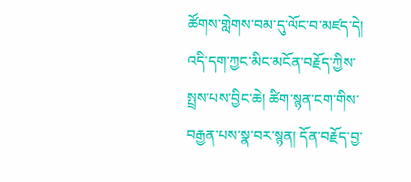ཚོགས་གླེགས་བམ་དུ་ལོང་བ་མཛད་དེ། འདི་དག་ཀྱང་མིང་མངོན་བརྗོད་ཀྱིས་སྤྲས་པས་བྱིང་ཆེ། ཚིག་སྙན་ངག་གིས་བརྒྱན་པས་སྣ་བར་སྙན། དོན་བརྗོད་བྱ་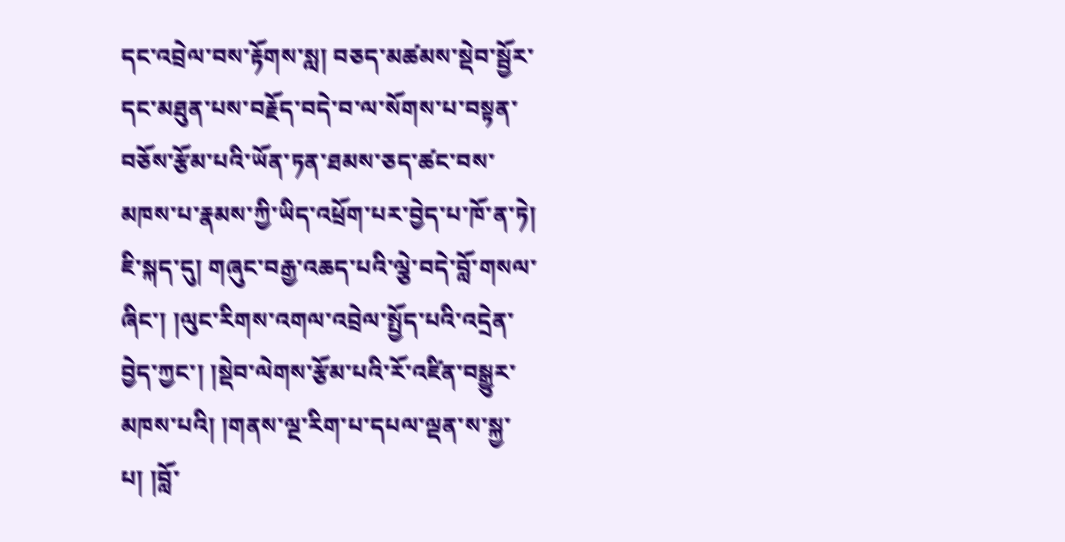དང་འབྲེལ་བས་རྟོགས་སླ། བཅད་མཚམས་སྡེབ་སྦྱོར་དང་མཐུན་པས་བརྗོད་བདེ་བ་ལ་སོགས་པ་བསྟན་བཅོས་རྩོམ་པའི་ཡོན་ཏན་ཐམས་ཅད་ཚང་བས་མཁས་པ་རྣམས་ཀྱི་ཡིད་འཕྲོག་པར་བྱེད་པ་ཁོ་ན་ཏེ། ཇི་སྐད་དུ། གཞུང་བརྒྱ་འཆད་པའི་ལྕེ་བདེ་བློ་གསལ་ཞིང་། །ལུང་རིགས་འགལ་འབྲེལ་སྤྱོད་པའི་འདྲེན་བྱེད་ཀྱང་། །སྡེབ་ལེགས་རྩོམ་པའི་རོ་འཛིན་བསྒྱུར་མཁས་པའི། །གནས་ལྔ་རིག་པ་དཔལ་ལྡན་ས་སྐྱ་པ། །བློ་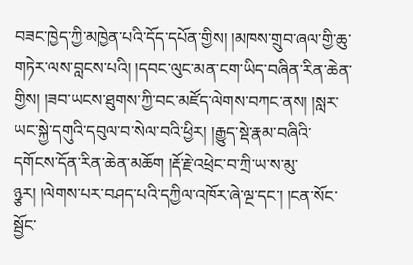བཟང་ཁྱེད་ཀྱི་མཁྱེན་པའི་དོད་དཔོན་གྱིས། །མཁས་གྲུབ་ཞལ་གྱི་ཆུ་གཏེར་ལས་བླངས་པའི། །དབང་ལུང་མན་ངག་ཡིད་བཞིན་རིན་ཆེན་གྱིས། །ཟབ་ཡངས་ཐུགས་ཀྱི་བང་མཛོད་ལེགས་བཀང་ནས། །སླར་ཡང་སྐྱེ་དགུའི་དབུལ་བ་སེལ་བའི་ཕྱིར། །རྒྱུད་སྡེ་རྣམ་བཞིའི་དགོངས་དོན་རིན་ཆེན་མཆོག །རྡོ་རྗེ་འཕྲེང་བ་ཀྲི་ཡ་ས་མུ་ཉྩར། །ལེགས་པར་བཤད་པའི་དཀྱིལ་འཁོར་ཞེ་ལྔ་དང་། །ངན་སོང་སྦྱོང་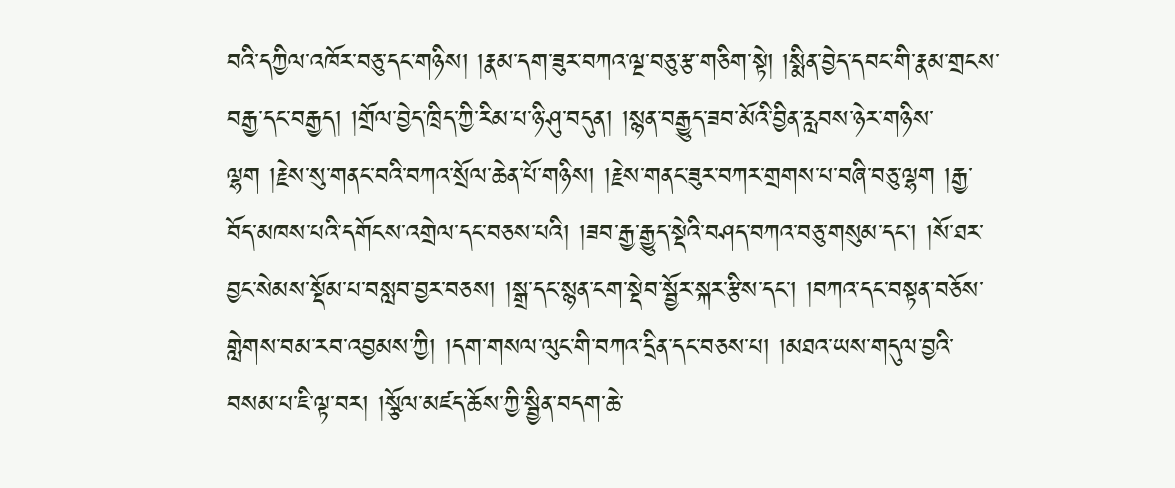བའི་དཀྱིལ་འཁོར་བཅུ་དང་གཉིས། །རྣམ་དག་ཟུར་བཀའ་ལྔ་བཅུ་རྩ་གཅིག་སྟེ། །སྨིན་བྱེད་དབང་གི་རྣམ་གྲངས་བརྒྱ་དང་བརྒྱད། །གྲོལ་བྱེད་ཁྲིད་ཀྱི་རིམ་པ་ཉི་ཤུ་བདུན། །སྙན་བརྒྱུད་ཟབ་མོའི་བྱིན་རླབས་ཉེར་གཉིས་ལྷག །རྗེས་སུ་གནང་བའི་བཀའ་སྲོལ་ཆེན་པོ་གཉིས། །རྗེས་གནང་ཟུར་བཀར་གྲགས་པ་བཞི་བཅུ་ལྷག །རྒྱ་བོད་མཁས་པའི་དགོངས་འགྲེལ་དང་བཅས་པའི། །ཟབ་རྒྱ་རྒྱུད་སྡེའི་བཤད་བཀའ་བཅུ་གསུམ་དང་། །སོ་ཐར་བྱང་སེམས་སྡོམ་པ་བསླབ་བྱར་བཅས། །སྒྲ་དང་སྙན་ངག་སྡེབ་སྦྱོར་སྐར་རྩིས་དང་། །བཀའ་དང་བསྟན་བཅོས་གླེགས་བམ་རབ་འབྱམས་ཀྱི། །དག་གསལ་ལུང་གི་བཀའ་དྲིན་དང་བཅས་པ། །མཐའ་ཡས་གདུལ་བྱའི་བསམ་པ་ཇི་ལྟ་བར། །སྩོལ་མཛད་ཆོས་ཀྱི་སྦྱིན་བདག་ཆེ་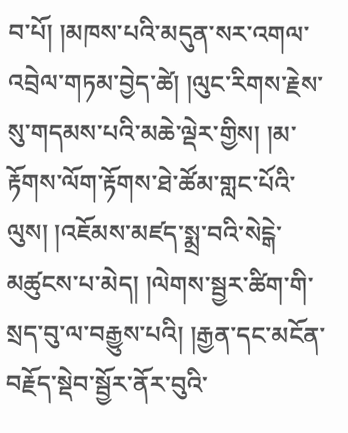བ་པོ། །མཁས་པའི་མདུན་སར་འགལ་འབྲེལ་གཏམ་བྱེད་ཚེ། །ལུང་རིགས་རྗེས་སུ་གདམས་པའི་མཆེ་ལྡེར་གྱིས། །མ་རྟོགས་ལོག་རྟོགས་ཐེ་ཚོམ་གླང་པོའི་ལུས། །འཇོམས་མཛད་སྨྲ་བའི་སེངྒེ་མཚུངས་པ་མེད། །ལེགས་སྦྱར་ཚིག་གི་སྲད་བུ་ལ་བརྒྱུས་པའི། །རྒྱན་དང་མངོན་བརྗོད་སྡེབ་སྦྱོར་ནོར་བུའི་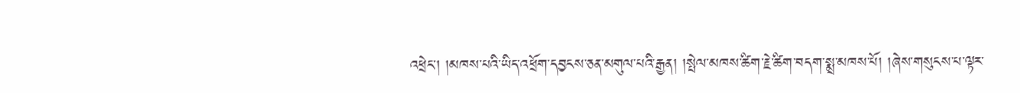འཕྲེང་། །མཁས་པའི་ཡིད་འཕྲོག་དབྱངས་ཅན་མགུལ་པའི་རྒྱན། །སྤེལ་མཁས་ཚིག་རྗེ་ཚིག་བདག་སྨྲ་མཁས་པོ། །ཞེས་གསུངས་པ་ལྟར་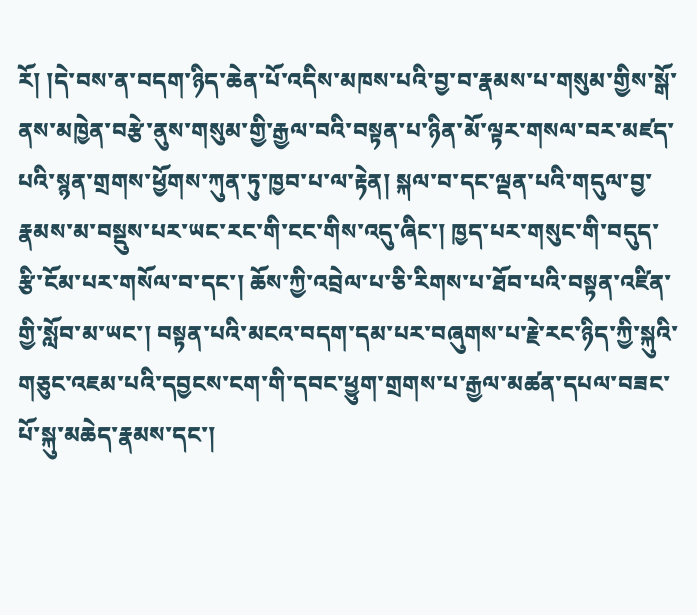རོ། །དེ་བས་ན་བདག་ཉིད་ཆེན་པོ་འདིས་མཁས་པའི་བྱ་བ་རྣམས་པ་གསུམ་གྱིས་སྒོ་ནས་མཁྱེན་བརྩེ་ནུས་གསུམ་གྱི་རྒྱལ་བའི་བསྟན་པ་ཉིན་མོ་ལྟར་གསལ་བར་མཛད་པའི་སྙན་གྲགས་ཕྱོགས་ཀུན་ཏུ་ཁྱབ་པ་ལ་རྟེན། སྐལ་བ་དང་ལྡན་པའི་གདུལ་བྱ་རྣམས་མ་བསྡུས་པར་ཡང་རང་གི་ངང་གིས་འདུ་ཞིང་། ཁྱད་པར་གསུང་གི་བདུད་རྩི་ངོམ་པར་གསོལ་བ་དང་། ཆོས་ཀྱི་འབྲེལ་པ་ཅི་རིགས་པ་ཐོབ་པའི་བསྟན་འཛིན་གྱི་སློབ་མ་ཡང་། བསྟན་པའི་མངའ་བདག་དམ་པར་བཞུགས་པ་རྗེ་རང་ཉིད་ཀྱི་སྐུའི་གཅུང་འཇམ་པའི་དབྱངས་ངག་གི་དབང་ཕྱུག་གྲགས་པ་རྒྱལ་མཚན་དཔལ་བཟང་པོ་སྐུ་མཆེད་རྣམས་དང་།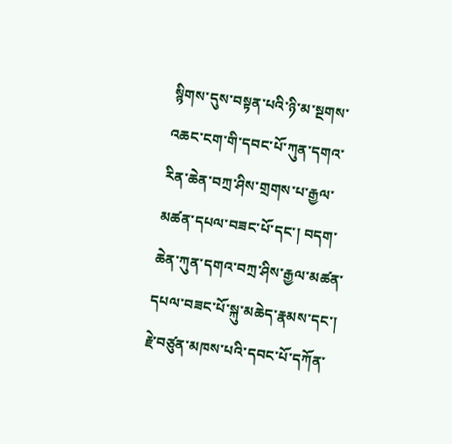སྙིགས་དུས་བསྟན་པའི་ཉི་མ་སྔགས་འཆང་ངག་གི་དབང་པོ་ཀུན་དགའ་རིན་ཆེན་བཀྲ་ཤིས་གྲགས་པ་རྒྱལ་མཚན་དཔལ་བཟང་པོ་དང་། བདག་ཆེན་ཀུན་དགའ་བཀྲ་ཤིས་རྒྱལ་མཚན་དཔལ་བཟང་པོ་སྐུ་མཆེད་རྣམས་དང་། རྗེ་བཙུན་མཁས་པའི་དབང་པོ་དཀོན་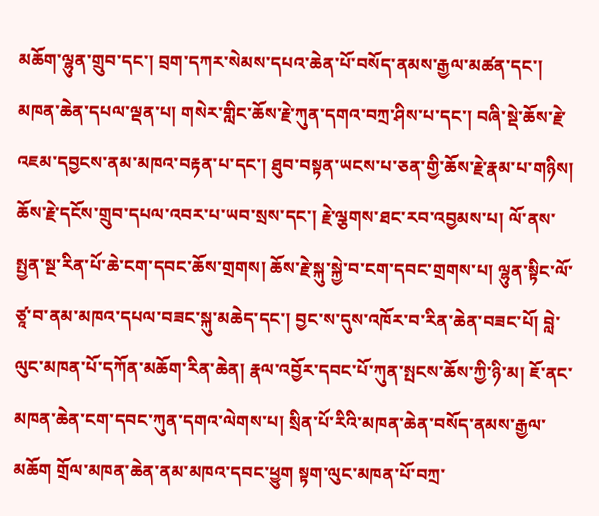མཆོག་ལྷུན་གྲུབ་དང་། བྲག་དཀར་སེམས་དཔའ་ཆེན་པོ་བསོད་ནམས་རྒྱལ་མཚན་དང་། མཁན་ཆེན་དཔལ་ལྡན་པ། གསེར་གླིང་ཆོས་རྗེ་ཀུན་དགའ་བཀྲ་ཤིས་པ་དང་། བཞི་སྡེ་ཆོས་རྗེ་འཇམ་དབྱངས་ནམ་མཁའ་བརྟན་པ་དང་། ཐུབ་བསྟན་ཡངས་པ་ཅན་གྱི་ཆོས་རྗེ་རྣམ་པ་གཉིས། ཆོས་རྗེ་དངོས་གྲུབ་དཔལ་འབར་པ་ཡབ་སྲས་དང་། རྗེ་ལྕགས་ཐང་རབ་འབྱམས་པ། ལོ་ནས་སྤྱན་སྔ་རིན་པོ་ཆེ་ངག་དབང་ཆོས་གྲགས། ཆོས་རྗེ་སྐུ་སྐྱེ་བ་ངག་དབང་གྲགས་པ། ལྷུན་སྟིང་ལོ་ཙཱ་བ་ནམ་མཁའ་དཔལ་བཟང་སྐུ་མཆེད་དང་། བྱང་ས་དུས་འཁོར་བ་རིན་ཆེན་བཟང་པོ། བླེ་ལུང་མཁན་པོ་དཀོན་མཆོག་རིན་ཆེན། རྣལ་འབྱོར་དབང་པོ་ཀུན་སྤངས་ཆོས་ཀྱི་ཉི་མ། ཇོ་ནང་མཁན་ཆེན་ངག་དབང་ཀུན་དགའ་ལེགས་པ། སྲིན་པོ་རིའི་མཁན་ཆེན་བསོད་ནམས་རྒྱལ་མཆོག གྲོལ་མཁན་ཆེན་ནམ་མཁའ་དབང་ཕྱུག སྟག་ལུང་མཁན་པོ་བཀྲ་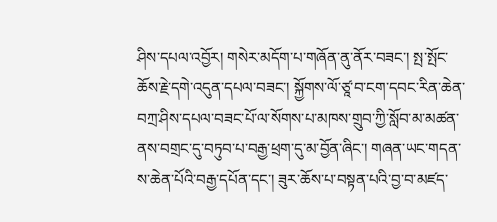ཤིས་དཔལ་འབྱོར། གསེར་མདོག་པ་གཞོན་ནུ་ནོར་བཟང་། སྤ་སྤོང་ཆོས་རྗེ་དགེ་འདུན་དཔལ་བཟང་། སྐྱོགས་ལོ་ཙཱ་བ་ངག་དབང་རིན་ཆེན་བཀྲ་ཤིས་དཔལ་བཟང་པོ་ལ་སོགས་པ་མཁས་གྲུབ་ཀྱི་སློབ་མ་མཚན་ནས་བགྲང་དུ་བཏུབ་པ་བརྒྱ་ཕྲག་དུ་མ་བྱོན་ཞིང་། གཞན་ཡང་གདན་ས་ཆེན་པོའི་བརྒྱ་དཔོན་དང་། ཟུར་ཆོས་པ་བསྟན་པའི་བྱ་བ་མཛད་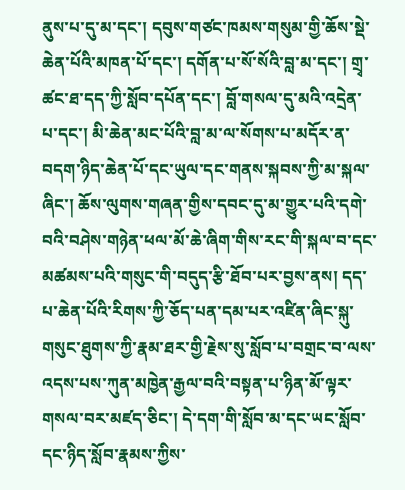ནུས་པ་དུ་མ་དང་། དབུས་གཙང་ཁམས་གསུམ་གྱི་ཆོས་སྡེ་ཆེན་པོའི་མཁན་པོ་དང་། དགོན་པ་སོ་སོའི་བླ་མ་དང་། གྲྭ་ཚང་ཐ་དད་ཀྱི་སློབ་དཔོན་དང་། བློ་གསལ་དུ་མའི་འདྲེན་པ་དང་། མི་ཆེན་མང་པོའི་བླ་མ་ལ་སོགས་པ་མདོར་ན་བདག་ཉིད་ཆེན་པོ་དང་ཡུལ་དང་གནས་སྐབས་ཀྱི་མ་སྐལ་ཞིང་། ཆོས་ལུགས་གཞན་གྱིས་དབང་དུ་མ་གྱུར་པའི་དགེ་བའི་བཤེས་གཉེན་ཕལ་མོ་ཆེ་ཞིག་གིས་རང་གི་སྐལ་བ་དང་མཚམས་པའི་གསུང་གི་བདུད་རྩི་ཐོབ་པར་བྱས་ནས། དད་པ་ཆེན་པོའི་རིགས་ཀྱི་ཅོད་པན་དམ་པར་འཛིན་ཞིང་སྐུ་གསུང་ཐུགས་ཀྱི་རྣམ་ཐར་གྱི་རྗེས་སུ་སློབ་པ་བགྲང་བ་ལས་འདས་པས་ཀུན་མཁྱེན་རྒྱལ་བའི་བསྟན་པ་ཉིན་མོ་ལྟར་གསལ་བར་མཛད་ཅིང་། དེ་དག་གི་སློབ་མ་དང་ཡང་སློབ་དང་ཉིད་སློབ་རྣམས་ཀྱིས་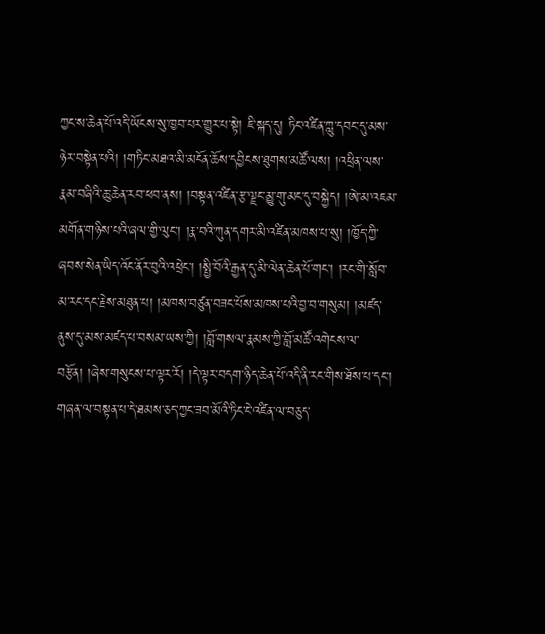ཀྱང་ས་ཆེན་པོ་འདི་ཡོངས་སུ་ཁྱབ་པར་གྱུར་པ་སྟེ། ཇི་སྐད་དུ། ཏིང་འཛིན་ཀླུ་དབང་དུ་མས་ཉེར་བསྟེན་པའི། །གཏིང་མཐའ་མི་མངོན་ཆོས་དབྱིངས་ཐུགས་མཚོ་ལས། །འཕྲིན་ལས་རྣམ་བཞིའི་ཆུ་ཆེན་རབ་ཕབ་ནས། །བསྟན་འཛིན་རྩ་ལྗང་མྱུ་གུ་མང་དུ་བསྐྱེད། །ཨེ་མ་འཇམ་མགོན་གཉིས་པའི་ཞལ་གྱི་ལུང་། །རྣ་བའི་ཀུན་དགར་མི་འཛིན་མཁས་པ་སུ། །ཁྱོད་ཀྱི་ཞབས་སེན་ཡིད་འོང་ནོར་བུའི་འཕྲེང་། །སྤྱི་བོའི་རྒྱན་དུ་མི་ལེན་ཆེན་པོ་གང་། །རང་གི་སློབ་མ་རང་དང་རྗེས་མཐུན་པ། །མཁས་བཙུན་བཟང་པོས་མཁས་པའི་བྱ་བ་གསུམ། །མཛད་ནུས་དུ་མས་མཛད་པ་བསམ་ཡས་ཀྱི། །བློ་གསལ་རྣམས་ཀྱི་བློ་མཚོ་འགེངས་ལ་བརྩོན། །ཞེས་གསུངས་པ་ལྟར་རོ། །དེ་ལྟར་བདག་ཉིད་ཆེན་པོ་འདི་ནི་རང་གིས་ཐོས་པ་དང་། གཞན་ལ་བསྟན་པ་དེ་ཐམས་ཅད་ཀྱང་ཟབ་མོའི་ཏིང་ངེ་འཛིན་ལ་བཅུད་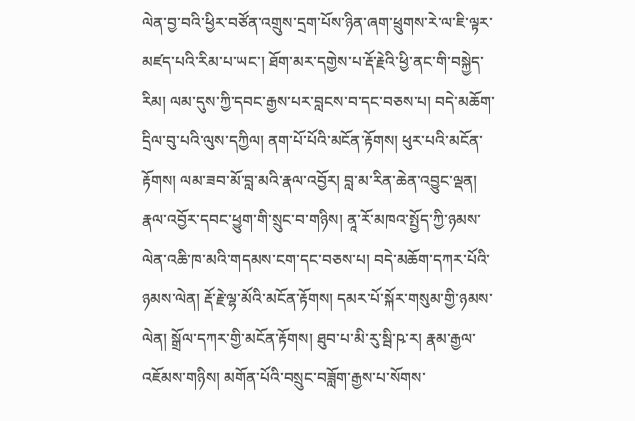ལེན་བྱ་བའི་ཕྱིར་བཙོན་འགྲུས་དྲག་པོས་ཉིན་ཞག་ཕྲུགས་རེ་ལ་ཇི་ལྟར་མཛད་པའི་རིམ་པ་ཡང་། ཐོག་མར་དགྱེས་པ་རྡོ་རྗེའི་ཕྱི་ནང་གི་བསྐྱེད་རིམ། ལམ་དུས་ཀྱི་དབང་རྒྱས་པར་བླངས་བ་དང་བཅས་པ། བདེ་མཆོག་དྲིལ་བུ་པའི་ལུས་དཀྱིལ། ནག་པོ་པོའི་མངོན་རྟོགས། ཕུར་པའི་མངོན་རྟོགས། ལམ་ཟབ་མོ་བླ་མའི་རྣལ་འབྱོར། བླ་མ་རིན་ཆེན་འབྱུང་ལྡན། རྣལ་འབྱོར་དབང་ཕྱུག་གི་སྲུང་བ་གཉིས། ནཱ་རོ་མཁའ་སྤྱོད་ཀྱི་ཉམས་ལེན་འཆི་ཁ་མའི་གདམས་ངག་དང་བཅས་པ། བདེ་མཆོག་དཀར་པོའི་ཉམས་ལེན། རྡོ་རྗེ་ལྷ་མོའི་མངོན་རྟོགས། དམར་པོ་སྐོར་གསུམ་གྱི་ཉམས་ལེན། སྒྲོལ་དཀར་གྱི་མངོན་རྟོགས། ཐུབ་པ་མི་རུ་སྦི་ཥ་ར། རྣམ་རྒྱལ་འཇོམས་གཉིས། མགོན་པོའི་བསྲུང་བཟློག་རྒྱས་པ་སོགས་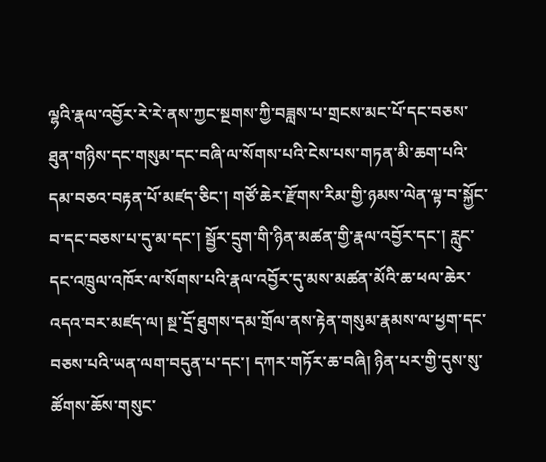ལྷའི་རྣལ་འབྱོར་རེ་རེ་ནས་ཀྱང་སྔགས་ཀྱི་བཟླས་པ་གྲངས་མང་པོ་དང་བཅས་ཐུན་གཉིས་དང་གསུམ་དང་བཞི་ལ་སོགས་པའི་ངེས་པས་གཏན་མི་ཆག་པའི་དམ་བཅའ་བརྟན་པོ་མཛད་ཅིང་། གཙོ་ཆེར་རྫོགས་རིམ་གྱི་ཉམས་ལེན་ལྟ་བ་སྐྱོང་བ་དང་བཅས་པ་དུ་མ་དང་། སྦྱོར་དྲུག་གི་ཉིན་མཚན་གྱི་རྣལ་འབྱོར་དང་། རླུང་དང་འཁྲུལ་འཁོར་ལ་སོགས་པའི་རྣལ་འབྱོར་དུ་མས་མཚན་མོའི་ཆ་ཕལ་ཆེར་འདའ་བར་མཛད་ལ། སྔ་དྲོ་ཐུགས་དམ་གྲོལ་ནས་རྟེན་གསུམ་རྣམས་ལ་ཕྱག་དང་བཅས་པའི་ཡན་ལག་བདུན་པ་དང་། དཀར་གཏོར་ཆ་བཞི། ཉིན་པར་གྱི་དུས་སུ་ཚོགས་ཆོས་གསུང་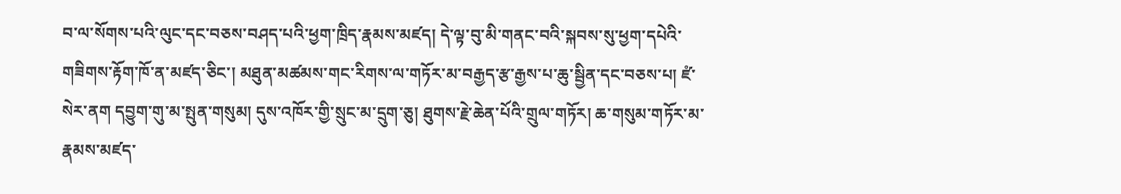བ་ལ་སོགས་པའི་ལུང་དང་བཅས་བཤད་པའི་ཕྱག་ཁྲིད་རྣམས་མཛད། དེ་ལྟ་བུ་མི་གནང་བའི་སྐབས་སུ་ཕྱག་དཔེའི་གཟིགས་རྟོག་ཁོ་ན་མཛད་ཅིང་། མཐུན་མཚམས་གང་རིགས་ལ་གཏོར་མ་བརྒྱད་རྩ་རྒྱས་པ་ཆུ་སྦྱིན་དང་བཅས་པ། ཛཾ་སེར་ནག དབྱུག་གུ་མ་སྤུན་གསུམ། དུས་འཁོར་གྱི་སྲུང་མ་དྲུག་ཅུ། ཐུགས་རྗེ་ཆེན་པོའི་གྲུལ་གཏོར། ཆ་གསུམ་གཏོར་མ་རྣམས་མཛད་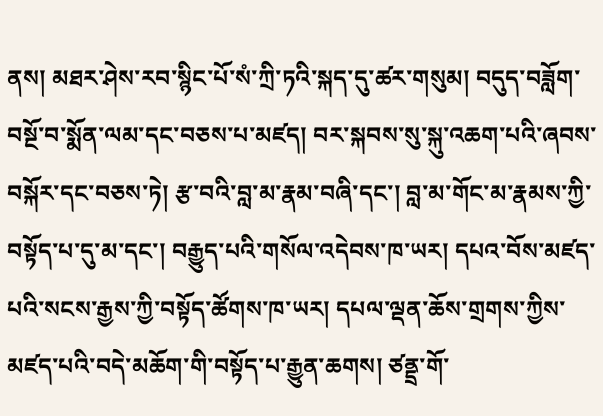ནས། མཐར་ཤེས་རབ་སྙིང་པོ་སཾ་ཀྲི་ཏའི་སྐད་དུ་ཚར་གསུམ། བདུད་བཟློག་བསྔོ་བ་སྨོན་ལམ་དང་བཅས་པ་མཛད། བར་སྐབས་སུ་སྐུ་འཆག་པའི་ཞབས་བསྐོར་དང་བཅས་ཏེ། རྩ་བའི་བླ་མ་རྣམ་བཞི་དང་། བླ་མ་གོང་མ་རྣམས་ཀྱི་བསྟོད་པ་དུ་མ་དང་། བརྒྱུད་པའི་གསོལ་འདེབས་ཁ་ཡར། དཔའ་བོས་མཛད་པའི་སངས་རྒྱས་ཀྱི་བསྟོད་ཚོགས་ཁ་ཡར། དཔལ་ལྡན་ཆོས་གྲགས་ཀྱིས་མཛད་པའི་བདེ་མཆོག་གི་བསྟོད་པ་རྒྱུན་ཆགས། ཙནྡྲ་གོ་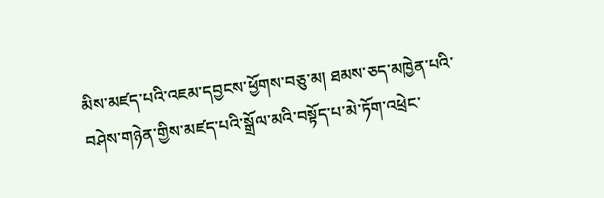མིས་མཛད་པའི་འཇམ་དབྱངས་ཕྱོགས་བཅུ་མ། ཐམས་ཅད་མཁྱེན་པའི་བཤེས་གཉེན་གྱིས་མཛད་པའི་སྒྲོལ་མའི་བསྟོད་པ་མེ་ཏོག་འཕྲེང་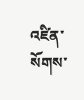འཛིན་སོགས་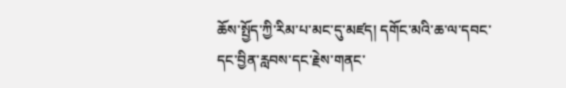ཆོས་སྤྱོད་ཀྱི་རིམ་པ་མང་དུ་མཛད། དགོང་མའི་ཆ་ལ་དབང་དང་བྱིན་རླབས་དང་རྗེས་གནང་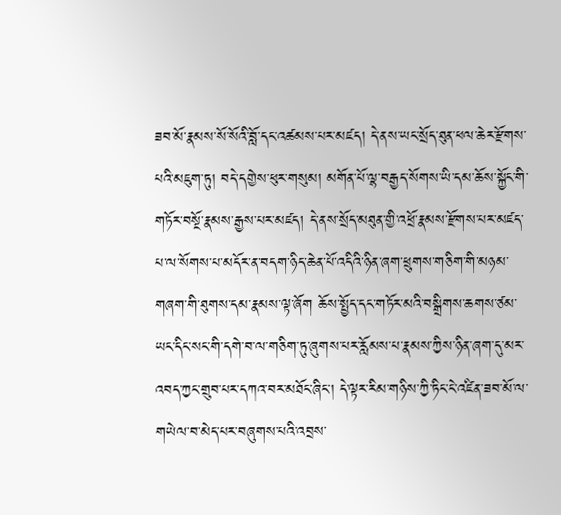ཟབ་མོ་རྣམས་སོ་སོའི་བློ་དང་འཚམས་པར་མཛད། དེ་ནས་ཡང་སྲོད་ཐུན་ཕལ་ཆེར་རྫོགས་པའི་མཇུག་ཏུ། བདེ་དགྱེས་ཕུར་གསུམ། མགོན་པོ་ལྷ་བརྒྱད་སོགས་ཡི་དམ་ཆོས་སྐྱོང་གི་གཏོར་བསྔོ་རྣམས་རྒྱས་པར་མཛད། དེ་ནས་སྲོད་མཐུན་གྱི་འཕྲོ་རྣམས་རྫོགས་པར་མཛད་པ་ལ་སོགས་པ་མདོར་ན་བདག་ཉིད་ཆེན་པོ་འདིའི་ཉིན་ཞག་ཕྲུགས་གཅིག་གི་མཉམ་གཞག་གི་ཐུགས་དམ་རྣམས་ལྟ་ཞོག ཆོས་སྤྱོད་དང་གཏོར་མའི་བསྒྲིགས་ཆགས་ཙམ་ཡང་དིང་སང་གི་དགེ་བ་ལ་གཅིག་ཏུ་ཞུགས་པར་རློམས་པ་རྣམས་ཀྱིས་ཉིན་ཞག་དུ་མར་འབད་ཀྱང་གྲུབ་པར་དཀའ་བར་མཐོང་ཞིང་། དེ་ལྟར་རིམ་གཉིས་ཀྱི་ཏིང་ངེ་འཛིན་ཟབ་མོ་ལ་གཡེལ་བ་མེད་པར་བཞུགས་པའི་འབྲས་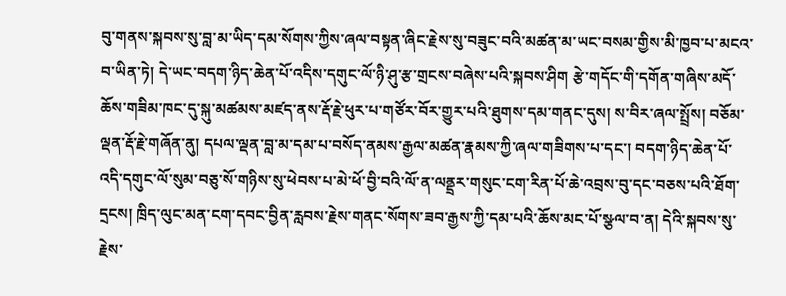བུ་གནས་སྐབས་སུ་བླ་མ་ཡིད་དམ་སོགས་ཀྱིས་ཞལ་བསྟན་ཞིང་རྗེས་སུ་བཟུང་བའི་མཚན་མ་ཡང་བསམ་གྱིས་མི་ཁྱབ་པ་མངའ་བ་ཡིན་ཏེ། དེ་ཡང་བདག་ཉིད་ཆེན་པོ་འདིས་དགུང་ལོ་ཉི་ཤུ་རྩ་གྲངས་བཞེས་པའི་སྐབས་ཤིག རྩེ་གདོང་གི་དགོན་གཞིས་མདོ་ཆོས་གཟིམ་ཁང་དུ་སྐུ་མཚམས་མཛད་ནས་རྡོ་རྗེ་ཕུར་པ་གཙོར་བོར་གྱུར་པའི་ཐུགས་དམ་གནང་དུས། ས་བིར་ཞལ་སྤྲོས། བཅོམ་ལྡན་རྡོ་རྗེ་གཞོན་ནུ། དཔལ་ལྡན་བླ་མ་དམ་པ་བསོད་ནམས་རྒྱལ་མཚན་རྣམས་ཀྱི་ཞལ་གཟིགས་པ་དང་། བདག་ཉིད་ཆེན་པོ་འདི་དགུང་ལོ་སུམ་བཅུ་སོ་གཉིས་སུ་ཕེབས་པ་མེ་ཕོ་བྱི་བའི་ལོ་ན་ལནྡྲར་གསུང་ངག་རིན་པོ་ཆེ་འབྲས་བུ་དང་བཅས་པའི་ཐོག་དྲངས། ཁྲིད་ལུང་མན་ངག་དབང་བྱིན་རླབས་རྗེས་གནང་སོགས་ཟབ་རྒྱས་ཀྱི་དམ་པའི་ཆོས་མང་པོ་སྩལ་བ་ན། དེའི་སྐབས་སུ་རྗེས་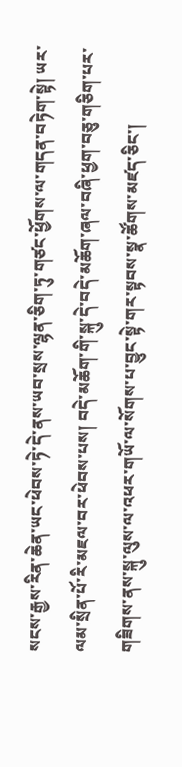སངས་རྒྱས་རིན་ཆེན་ཡང་ཕེབས་ཏེ་དེ་ནས་ཡབ་སྲས་ལྷན་ཅིག་ཏུ་གཙང་ཕྱོགས་ལ་གདན་བཏེག་སྟེ། ཡར་ལམ་སྲིན་པོ་རི་མཇལ་བར་ཕེབས་པས། བདེ་མཆོག་གི་སྐུ་དེ་བདེ་མཆོག་ཞལ་བཞི་ཕྱག་བཅུ་གཅིག་པར་གཟིགས་ནས་སྐུ་ལུས་ལ་འཕར་གཡོ་ལ་སོགས་པ་བྱུང་སྟེ་གར་སྟབས་སྣ་ཚོགས་མཛད་ཅིང་།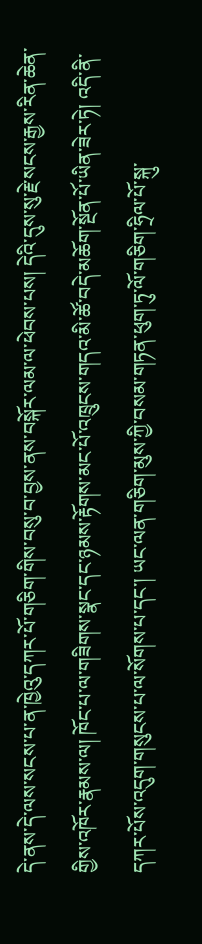དེ་ནས་དེ་ལས་སངས་པ་ན་ཁྱེའུ་དཀར་པོ་གཅིག་གིས་བསུ་བ་བྱས་ནས་བསྐོར་ལམ་ལ་ཕེབས་པས། དེའི་དུས་སུ་རྗེ་སངས་རྒྱས་རིན་ཆེན་གྱིས་འཁོར་རྣམས་ལ། ཁོང་པ་ལ་གཟིགས་སྣང་དང་ཉམས་རྟོགས་མང་པོ་འཁྲུངས་གདའ་མི་ཚོ་བདེ་མཆོག་སྔོན་པོ་ཡིན་ཟེར་ཏེ། འདི་ནི་དཀར་པོས་འདུག་གསུངས་པ་ལ་སོགས་པ་དང་། ཡང་ལན་གཅིག་མུས་ཀྱི་བསམ་གཏན་ཕུག་ཏུ་ལོ་གཅིག་ཧྲིལ་པོ་སྐུ་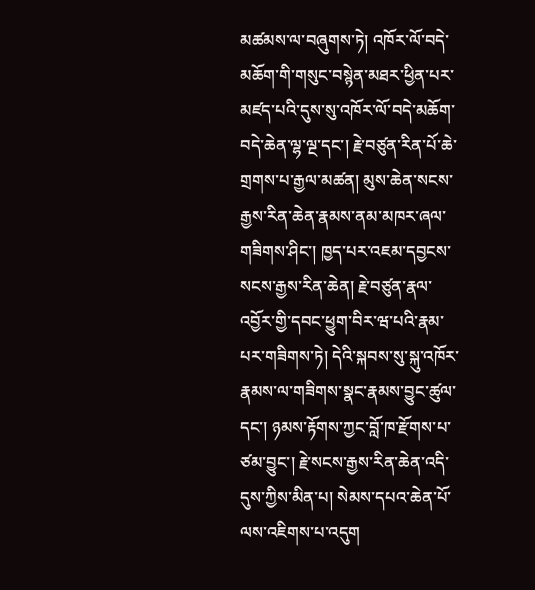མཚམས་ལ་བཞུགས་ཏེ། འཁོར་ལོ་བདེ་མཆོག་གི་གསུང་བསྙེན་མཐར་ཕྱིན་པར་མཛད་པའི་དུས་སུ་འཁོར་ལོ་བདེ་མཆོག་བདེ་ཆེན་ལྷ་ལྔ་དང་། རྗེ་བཙུན་རིན་པོ་ཆེ་གྲགས་པ་རྒྱལ་མཚན། མུས་ཆེན་སངས་རྒྱས་རིན་ཆེན་རྣམས་ནམ་མཁར་ཞལ་གཟིགས་ཤིང་། ཁྱད་པར་འཇམ་དབྱངས་སངས་རྒྱས་རིན་ཆེན། རྗེ་བཙུན་རྣལ་འབྱོར་གྱི་དབང་ཕྱུག་བིར་ཝ་པའི་རྣམ་པར་གཟིགས་ཏེ། དེའི་སྐབས་སུ་སྐུ་འཁོར་རྣམས་ལ་གཟིགས་སྣང་རྣམས་བྱུང་ཚུལ་དང་། ཉམས་རྟོགས་ཀྱང་བློ་ཁ་རྫོགས་པ་ཙམ་བྱུང་། རྗེ་སངས་རྒྱས་རིན་ཆེན་འདི་དུས་ཀྱིས་མིན་པ། སེམས་དཔའ་ཆེན་པོ་ལས་འཇིགས་པ་འདུག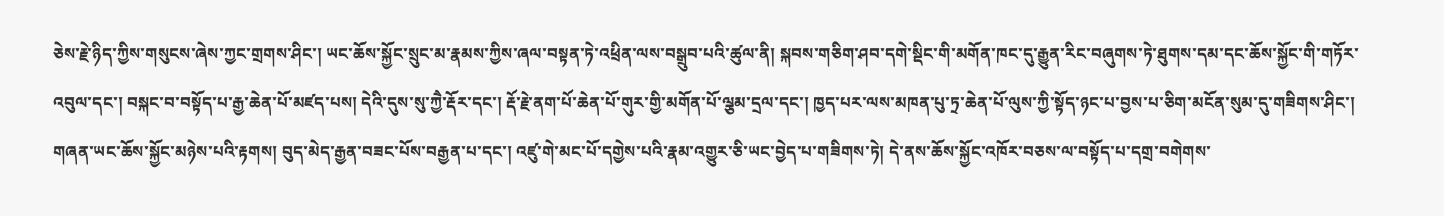ཅེས་རྗེ་ཉིད་ཀྱིས་གསུངས་ཞེས་ཀྱང་གྲགས་ཤིང་། ཡང་ཆོས་སྐྱོང་སྲུང་མ་རྣམས་ཀྱིས་ཞལ་བསྟན་ཏེ་འཕྲིན་ལས་བསྒྲུབ་པའི་ཚུལ་ནི། སྐབས་གཅིག་ཤབ་དགེ་སྡིང་གི་མགོན་ཁང་དུ་རྒྱུན་རིང་བཞུགས་ཏེ་ཐུགས་དམ་དང་ཆོས་སྐྱོང་གི་གཏོར་འབུལ་དང་། བསྐང་བ་བསྟོད་པ་རྒྱ་ཆེན་པོ་མཛད་པས། དེའི་དུས་སུ་ཀྱཻ་རྡོར་དང་། རྡོ་རྗེ་ནག་པོ་ཆེན་པོ་གུར་གྱི་མགོན་པོ་ལྕམ་དྲལ་དང་། ཁྱད་པར་ལས་མཁན་པུ་ཏྲ་ཆེན་པོ་ལུས་ཀྱི་སྟོད་ཉང་པ་བྱས་པ་ཅིག་མངོན་སུམ་དུ་གཟིགས་ཤིང་། གཞན་ཡང་ཆོས་སྐྱོང་མཉེས་པའི་རྟགས། བུད་མེད་རྒྱན་བཟང་པོས་བརྒྱན་པ་དང་། འཛུ་གེ་མང་པོ་དགྱེས་པའི་རྣམ་འགྱུར་ཅི་ཡང་བྱེད་པ་གཟིགས་ཏེ། དེ་ནས་ཆོས་སྐྱོང་འཁོར་བཅས་ལ་བསྟོད་པ་དགྲ་བགེགས་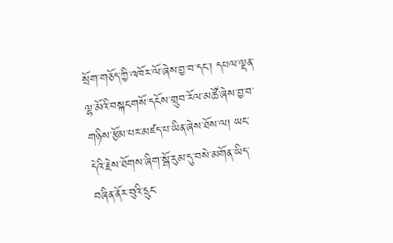སྲོག་གཅོད་ཀྱི་འཁོར་ལོ་ཞེས་བྱ་བ་དང་། དཔལ་ལྡན་ལྷ་མོའི་བསྐང་གསོ་དངོས་གྲུབ་རོལ་མཚོ་ཞེས་བྱ་བ་གཉིས་རྩོམ་པར་མཛད་པ་ཡིན་ཞེས་ཐོས་ལ། ཡང་དེའི་རྗེས་ཐོགས་ཞིག་སྒོ་རུམ་དུ་བསེ་མགོན་ཡིད་བཞིན་ནོར་བུའི་དྲུང་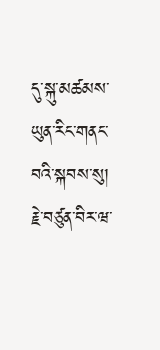དུ་སྐུ་མཚམས་ཡུན་རིང་གནང་བའི་སྐབས་སུ། རྗེ་བཙུན་བིར་ཝ་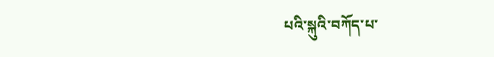པའི་སྐུའི་བཀོད་པ་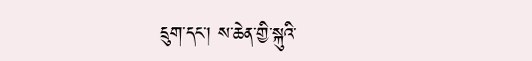དྲུག་དང་། ས་ཆེན་གྱི་སྐུའི་